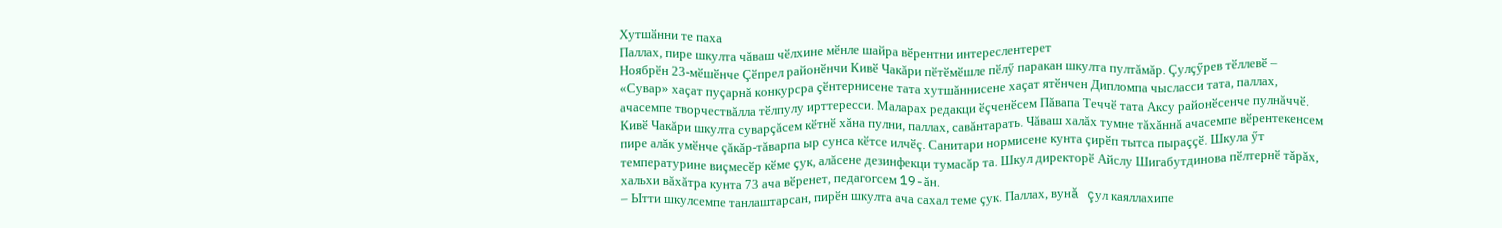Хутшӑнни те паха
Паллах, пире шкулта чăваш чӗлхине мӗнле шайра вӗрентни интереслентерет
Ноябрӗн 23-мӗшӗнче Çӗпрел районӗнчи Кивӗ Чакăри пӗтӗмӗшле пӗлӳ паракан шкулта пултăмăр. Çулçӳрев тӗллевӗ – «Сувар» хаçат пуçарнă конкурсра çӗнтернисене тата хутшăннисене хаçат ятӗнчен Дипломпа чысласси тата, паллах, ачасемпе творчествăлла тӗлпулу ирттересси. Маларах редакци ӗçченӗсем Пăвапа Теччӗ тата Аксу районӗсенче пулнăччӗ.
Кивӗ Чакăри шкулта суварçăсем кӗтнӗ хăна пулни, паллах, савăнтарать. Чăваш халăх тумне тăхăннă ачасемпе вӗрентекенсем пире алăк умӗнче çăкăр-тăварпа ыр сунса кӗтсе илчӗç. Санитари нормисене кунта çирӗп тытса пыраççӗ. Шкула ӳт температурине виçмесӗр кӗме çук, алăсене дезинфекци тумасăр та. Шкул директорӗ Айслу Шигабутдинова пӗлтернӗ тăрăх, хальхи вăхăтра кунта 73 ача вӗренет, педагогсем 19-ăн.
– Ытти шкулсемпе танлаштарсан, пирӗн шкулта ача сахал теме çук. Паллах, вунă çул каяллахипе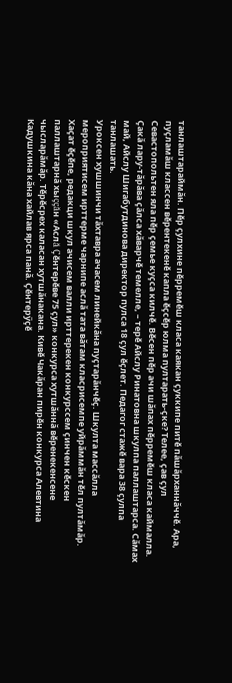танлаштараймăн. Пӗр çулхине пӗрремӗш класа каякан çуккипе питӗ пăшăрханнăччӗ. Ара, пуçламăш классен вӗрентекенӗ капла ӗçсӗр юлма пултарать-çке? Телее, çав çул Севастопольтен яла пӗр çемье куçса килчӗ. Вӗсен пӗр ачи шăпах пӗрремӗш класа каймалла. Çакă лару-тăрăва çăлса хăварчӗ темелле, – терӗ Айслу Ринатовна шкулпа паллаштарса. Сăмах май, Айслу Шигабутдинова директор пулса 18 çул ӗçлет. Педагог стажӗ вара 38 çулпа танлашать.
Уроксен хушшинчи тăхтавра ачасем линейкăна пуçтарăнчӗç. Шкулта массăлла мероприятисем ирттерме чарнипе аслă тата вăтам класрисемпе уйрăммăн тӗл пултăмăр. Хаçат ӗçӗпе, редакци шкул ачисем валли ирттерекен конкурссем çинчен кӗскен паллаштарнă хыççăн «Аслă Çӗнтерӗве 75 çул» конкурса хутшăннă вӗренекенсене чысларăмăр. Тӗрӗсрех каласан хутшăнакана. Кивӗ Чакăран пирӗн конкурса Алевтина Кадушкина кăна хайлав ярса панă. Çӗнтерӳçӗ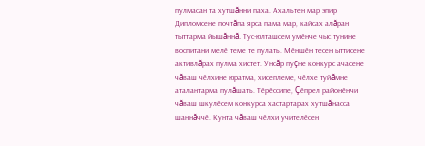пулмасан та хутшăнни паха. Ахальтен мар эпир Дипломсене почтăпа ярса пама мар, кайсах алăран тыттарма йышăннă. Тус-юлташсем умӗнче чыс тунине воспитани мелӗ теме те пулать. Мӗншӗн тесен ыттисене активлăрах пулма хистет. Унсăр пуçне конкурс ачасене чăваш чӗлхине юратма, хисеплеме, чӗлхе туйăмне аталантарма пулăшать. Тӗрӗссипе, Çӗпрел районӗнчи чăваш шкулӗсем конкурса хастартарах хутшăнасса шаннăччӗ. Кунта чăваш чӗлхи учителӗсен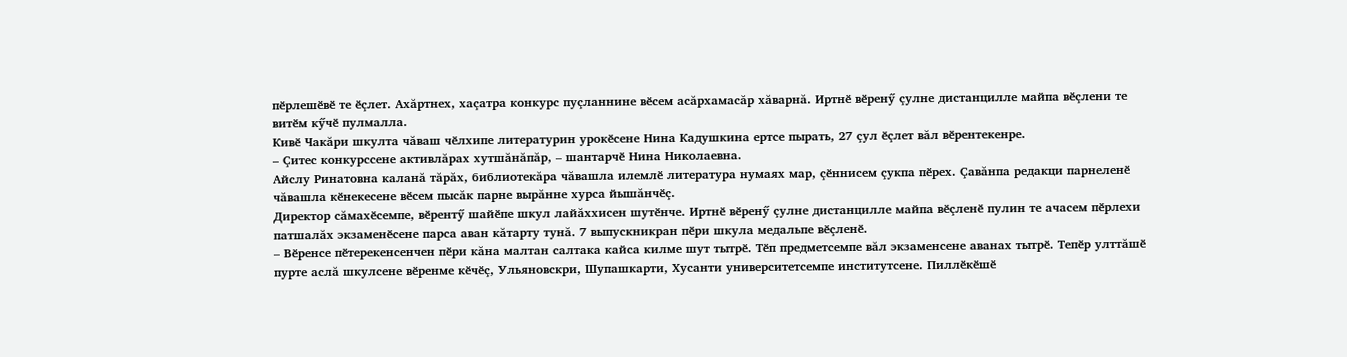пӗрлешӗвӗ те ӗçлет. Ахăртнех, хаçатра конкурс пуçланнине вӗсем асăрхамасăр хăварнă. Иртнӗ вӗренӳ çулне дистанцилле майпа вӗçлени те витӗм кӳчӗ пулмалла.
Кивӗ Чакăри шкулта чăваш чӗлхипе литературин урокӗсене Нина Кадушкина ертсе пырать, 27 çул ӗçлет вăл вӗрентекенре.
– Çитес конкурссене активлăрах хутшăнăпăр, – шантарчӗ Нина Николаевна.
Айслу Ринатовна каланă тăрăх, библиотекăра чăвашла илемлӗ литература нумаях мар, çӗннисем çукпа пӗрех. Çавăнпа редакци парнеленӗ чăвашла кӗнекесене вӗсем пысăк парне вырăнне хурса йышăнчӗç.
Директор сăмахӗсемпе, вӗрентӳ шайӗпе шкул лайăххисен шутӗнче. Иртнӗ вӗренӳ çулне дистанцилле майпа вӗçленӗ пулин те ачасем пӗрлехи патшалăх экзаменӗсене парса аван кăтарту тунă. 7 выпускникран пӗри шкула медальпе вӗçленӗ.
– Вӗренсе пӗтерекенсенчен пӗри кăна малтан салтака кайса килме шут тытрӗ. Тӗп предметсемпе вăл экзаменсене аванах тытрӗ. Тепӗр улттăшӗ пурте аслă шкулсене вӗренме кӗчӗç, Ульяновскри, Шупашкарти, Хусанти университетсемпе институтсене. Пиллӗкӗшӗ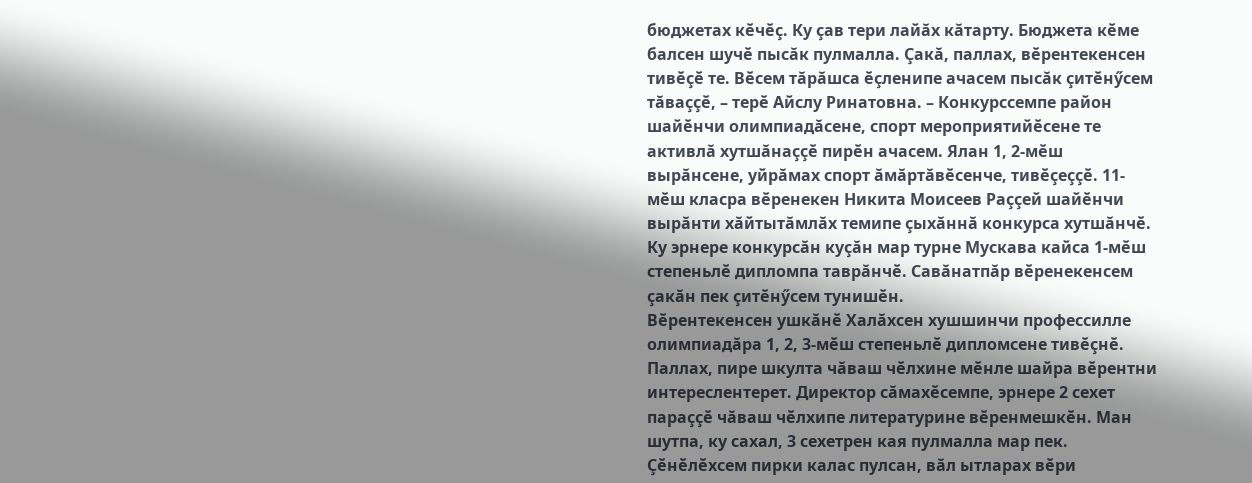бюджетах кӗчӗç. Ку çав тери лайăх кăтарту. Бюджета кӗме балсен шучӗ пысăк пулмалла. Çакă, паллах, вӗрентекенсен тивӗçӗ те. Вӗсем тăрăшса ӗçленипе ачасем пысăк çитӗнӳсем тăваççӗ, – терӗ Айслу Ринатовна. – Конкурссемпе район шайӗнчи олимпиадăсене, спорт мероприятийӗсене те активлă хутшăнаççӗ пирӗн ачасем. Ялан 1, 2-мӗш вырăнсене, уйрăмах спорт ăмăртăвӗсенче, тивӗçеççӗ. 11-мӗш класра вӗренекен Никита Моисеев Раççей шайӗнчи вырăнти хăйтытăмлăх темипе çыхăннă конкурса хутшăнчӗ. Ку эрнере конкурсăн куçăн мар турне Мускава кайса 1-мӗш степеньлӗ дипломпа таврăнчӗ. Савăнатпăр вӗренекенсем çакăн пек çитӗнӳсем тунишӗн.
Вӗрентекенсен ушкăнӗ Халăхсен хушшинчи профессилле олимпиадăра 1, 2, 3-мӗш степеньлӗ дипломсене тивӗçнӗ.
Паллах, пире шкулта чăваш чӗлхине мӗнле шайра вӗрентни интереслентерет. Директор сăмахӗсемпе, эрнере 2 сехет параççӗ чăваш чӗлхипе литературине вӗренмешкӗн. Ман шутпа, ку сахал, 3 сехетрен кая пулмалла мар пек.
Çӗнӗлӗхсем пирки калас пулсан, вăл ытларах вӗри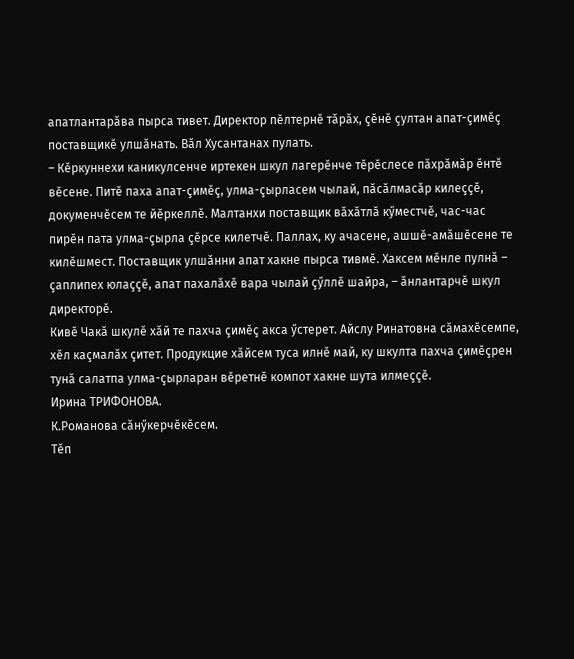апатлантарăва пырса тивет. Директор пӗлтернӗ тăрăх, çӗнӗ çултан апат-çимӗç поставщикӗ улшăнать. Вăл Хусантанах пулать.
– Кӗркуннехи каникулсенче иртекен шкул лагерӗнче тӗрӗслесе пăхрăмăр ӗнтӗ вӗсене. Питӗ паха апат-çимӗç, улма-çырласем чылай, пăсăлмасăр килеççӗ, докуменчӗсем те йӗркеллӗ. Малтанхи поставщик вăхăтлă кӳместчӗ, час-час пирӗн пата улма-çырла çӗрсе килетчӗ. Паллах, ку ачасене, ашшӗ-амăшӗсене те килӗшмест. Поставщик улшăнни апат хакне пырса тивмӗ. Хаксем мӗнле пулнă – çаплипех юлаççӗ, апат пахалăхӗ вара чылай çӳллӗ шайра, – ăнлантарчӗ шкул директорӗ.
Кивӗ Чакă шкулӗ хăй те пахча çимӗç акса ӳстерет. Айслу Ринатовна сăмахӗсемпе, хӗл каçмалăх çитет. Продукцие хăйсем туса илнӗ май, ку шкулта пахча çимӗçрен тунă салатпа улма-çырларан вӗретнӗ компот хакне шута илмеççӗ.
Ирина ТРИФОНОВА.
К.Романова сăнӳкерчӗкӗсем.
Тӗп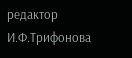редактор И.Ф.Трифонова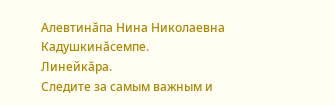Алевтинăпа Нина Николаевна Кадушкинăсемпе.
Линейкăра.
Следите за самым важным и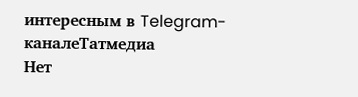интересным в Telegram-каналеТатмедиа
Нет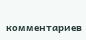комментариев